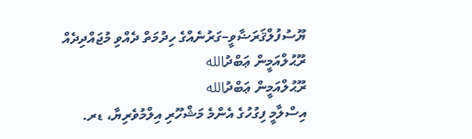ޔޫސުފުލްޤަރަޟާވީ–ގަރުނެއްގެ ހިދުމަތް ދެއްވި މުޖައްދިދެއް
ރޫޙުލްއަމީން ޢަބްދުالله
ރޫޙުލްއަމީން ޢަބްދުالله
އިސްލާމީ ފިގުހުގެ އެންމެ މަޝްހޫރި އިލްމުވެރިޔާ، ޑރ.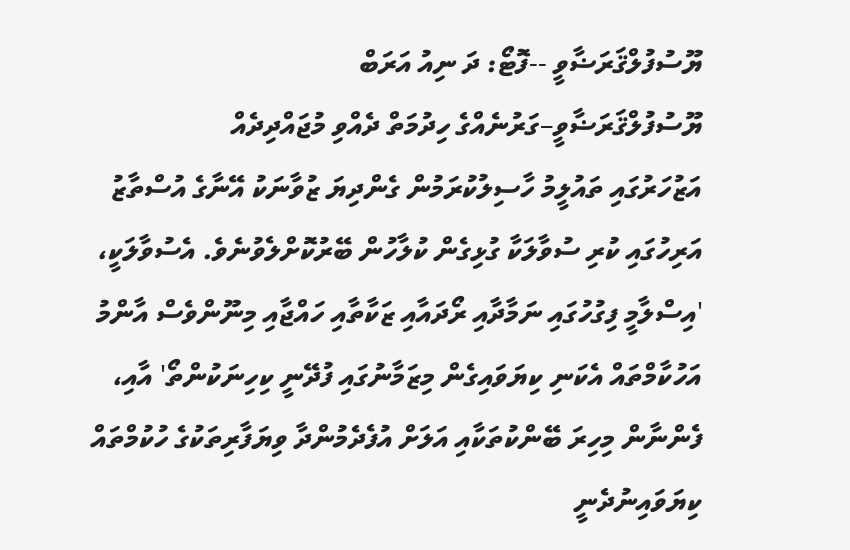ޔޫސުފުލްޤަރަޟާވީ --ފޮޓޯ: ދަ ނިއު އަރަބް
ޔޫސުފުލްޤަރަޟާވީ–ގަރުނެއްގެ ހިދުމަތް ދެއްވި މުޖައްދިދެއް
އަޒުހަރުގައި ތައުލީމު ހާސިލުކުރަމުން ގެންދިޔަ ޒުވާނަކު އޭނާގެ އުސްތާޒު އަރިހުގައި ކުރި ސުވާލަކާ ގުޅިގެން ކުލާހުން ބޭރުކޮށްލެވުނެވެ. އެސުވާލަކީ، 'އިސްލާމީ ފިގުހުގައި ނަމާދާއި ރޯދައާއި ޒަކާތާއި ހައްޖާއި މިނޫންވެސް އާންމު އަހުކާމްތައް އެކަނި ކިޔަވައިގެން މިޒަމާނުގައި ފުދޭނީ ކިހިނަކުންތޯ' އާއި، ފެންނާން މިހިރަ ބޭންކުތަކާއި އަލަށް އުފެދެމުންދާ ވިޔަފާރިތަކުގެ ހުކުމްތައް ކިޔަވައިނުދެނީ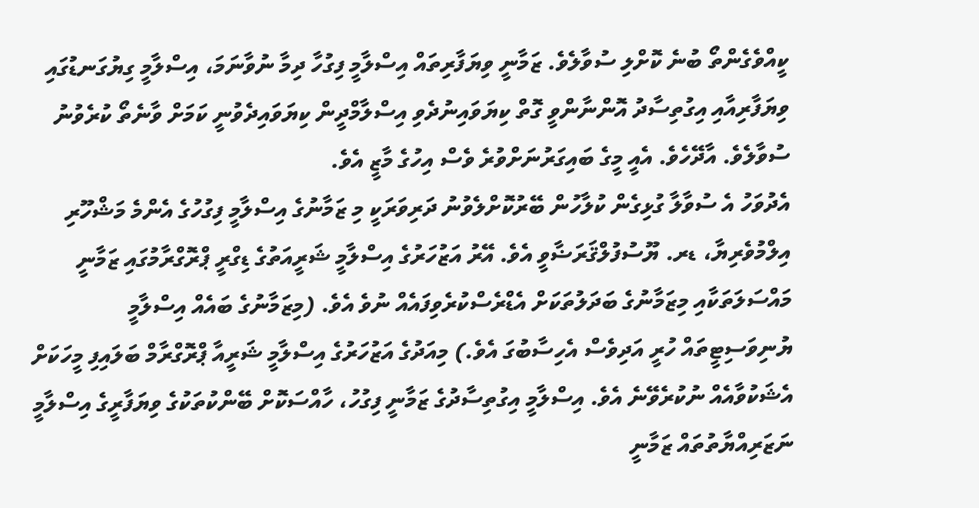ކީއްވެގެންތޯ ބުނެ ކޮށްލި ސުވާލެވެ. ޒަމާނީ ވިޔަފާރިތައް އިސްލާމީ ފިގުހާ ދިމާ ނުވާނަމަ، އިސްލާމީ ގިޔުގަނޑުގައި ވިޔަފާރިއާއި އިގުތިސާދު އޮންނާންވީ ގޮތް ކިޔަވައިނުދެވި އިސްލާމްދީން ކިޔަވައިދެވުނީ ކަމަށް ވާނެތޯ ކުރެވުނު ސުވާލެވެ. އާދޭހެވެ. އެއީ މީގެ ބައިގަރުނަށްވުރެ ވެސް އިހުގެ މާޒީ އެވެ.
އެދުވަހު އެ ސުވާލާ ގުޅިގެން ކުލާހުން ބޭރުކޮށްލެވުނު ދަރިވަރަކީ މި ޒަމާނުގެ އިސްލާމީ ފިގުހުގެ އެންމެ މަޝްހޫރި އިލްމުވެރިޔާ، ޑރ. ޔޫސުފުލްޤަރަޟާވީ އެވެ. އޭރު އަޒުހަރުގެ އިސްލާމީ ޝަރީއަތުގެ ޑިގްރީ ޕްރޮގްރާމުގައި ޒަމާނީ މައްސަލަތަކާއި މިޒަމާނުގެ ބަދަލުތަކަށް އެޑްރެސްކުރެވިފައެއް ނުވެ އެވެ. (މިޒަމާނުގެ ބައެއް އިސްލާމީ ޔުނިވަސިޓީތައް ހުރީ އަދިވެސް އެހިސާބުގަ އެވެ.) މިއަދުގެ އަޒުހަރުގެ އިސްލާމީ ޝަރީއާ ޕްރޮގްރާމް ބަލައިފި މީހަކަށް އެޝަކުވާއެއް ނުކުރެވޭނެ އެވެ. އިސްލާމީ އިގުތިސާދުގެ ޒަމާނީ ފިގުހު، ހާއްސަކޮށް ބޭންކުތަކުގެ ވިޔަފާރީގެ އިސްލާމީ ނަޒަރިއްޔާތުތައް ޒަމާނީ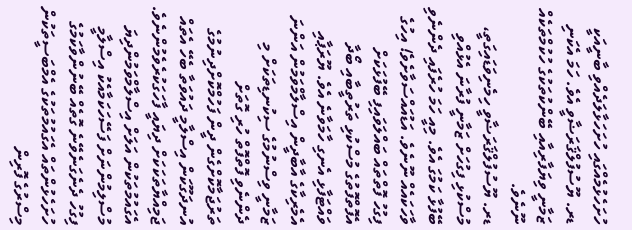ހުށަހެޅުމެއްގައި ހުށަހަޅާލަދެއްވި ބާނީއަކީ ޑރ. ޔޫސުފުލްޤަރަޟާވީ އެވެ. ހަމަ އެކަނި ޒަމާނީ ވިޔަފާރިއާއި ބޭންކުތަކުގެ ހުކުމްތަކެއް ނޫނެވެ.
ޑރ. ޔޫސުފުލްޤަރަޟާވީ ހިމެނިވަޑައިގަތީ، މުސްކުޅި ފިގުހަށް ޒަމާނީ ފުރާނަ އެޅުއްވި ބޭފުޅާ ކަމުގަ އެވެ. މިއީ ހަމަ ހުރެފައި ދެންނެވި ވާހަކައެއް ނޫނެވެ. އަޑުއައްސަވާށެވެ! އިހުގެ ފިގުހު ފޮތްތައް ބައްލަވައިފި ބޭފުޅަކަށް އެފޮތްފޮތުގެ މުސްކުޅި ތަރުތީބާއި ބޯދާ ވައްޓަފާޅި އެނގި ހާމަވާނެ އެވެ. ޔޫރަޕާއި އެމެރިކާގެ އާބާދީން އިސްލާމްވަމުން އަންނަ ޒަމާނީ ވިސްނުމުގެ ސިކުނޑިތަކަށް މި ދެންނެވި ފޮތްފޮތް ހުރި ގޮތަށް ތަރުޖަމާކޮށްގެން ދީން ފަހުމްކޮށްދިނުމުގެ އުނދަގޫކަން އިސްލާމީ ދައުވަތާ ބެހޭ އެތައް ޖަމިއްޔާތަކަކަށް ދިޔައީ ފާހަގަކުރެވެމުންނެވެ. އެގައުމުތަކުން އަލަށް އިސްލާމްވަމުންދިޔަ މުސްލިމުންނަށް ފަސޭހަކަމާއެކު އިސްލާމީ ފިގުހު ދެނެގަނެވޭނެ ގޮތެއް ބޭނުންވާކަމުގެ ހުށަހެޅުންތައް އެގައުމުތަކުގެ އެމްބަސީތަކުން މިސްރުގެ ފޮރިން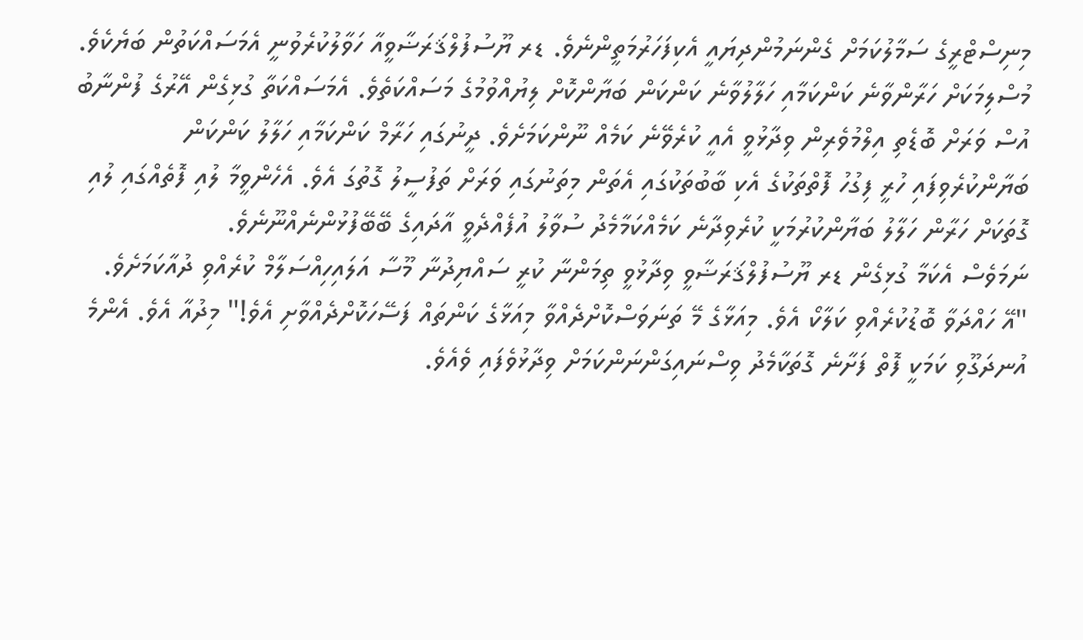މިނިސްޓްރީގެ ސަމާލުކަމަށް ގެންނަމުންދިޔައީ އެކިފަހަރުމަތީންނެވެ. ޑރ ޔޫސުފުލްޤަރަޟާވީއާ ހަވާލުކުރެވުނީ އެމަސައްކަތުން ބަޔެކެވެ. މުސްލިމަކަށް ހަރާންވާނެ ކަންކަމާއި ހަލާލުވާނެ ކަންކަން ބަޔާންކޮށް ލިޔުއްވުމުގެ މަސައްކަތެވެ. އެމަސައްކަތާ ގުޅިގެން އޭރުގެ ފުންނާބު އުސް ވަރަށް ބޮޑެތި އިލްމުވެރިން ވިދާޅުވީ އެއީ ކުރެވޭނެ ކަމެއް ނޫންކަމަށެވެ. ދީނުގައި ހަރާމް ކަންކަމާއި ހަލާލު ކަންކަން ބަޔާންކުރެވިފައި ހުރީ ފިގުހު ފޮތްތަކުގެ އެކި ބާބުތަކުގައި އެތަން މިތަނުގައި ވަރަށް ތަފުސީލު ގޮތުގަ އެވެ. އެހެންވީމާ ލުއި ފޮތެއްގައި ލުއި ގޮތަކަށް ހަރާން ހަލާލު ބަޔާންކުރުމަކީ ކުރެވިދާނެ ކަމެއްކަމާމެދު ސުވާލު އުފެއްދެވީ އާދައިގެ ބޭބޭފުޅުންނެއްނޫނެވެ.
ނަމަވެސް އެކަމާ ގުޅިގެން ޑރ ޔޫސުފުލްޤަރަޟާވީ ވިދާޅުވީ ތިމަންނާ ކުރީ ސައްޔިދުނާ މޫސާ އަލައިހިއްސަލާމް ކުރެއްވި ދުއާކަމަށެވެ. "އޭ ހައްދަވާ ބޮޑުކުރެއްވި ކަލާކޯ އެވެ. މިއަޅާގެ މޭ ތަނަވަސްކޮށްދެއްވާ މިއަޅާގެ ކަންތައް ފަސޭހަކޮށްދެއްވާށި އެވެ!" މިދުއާ އެވެ. އެންމެ އުނދަގޫވި ކަމަކީ ފޮތް ފަށާނެ ގޮތަކާމެދު ވިސްނައިގަންނަންކަމަށް ވިދާޅުވެފައި ވެއެވެ.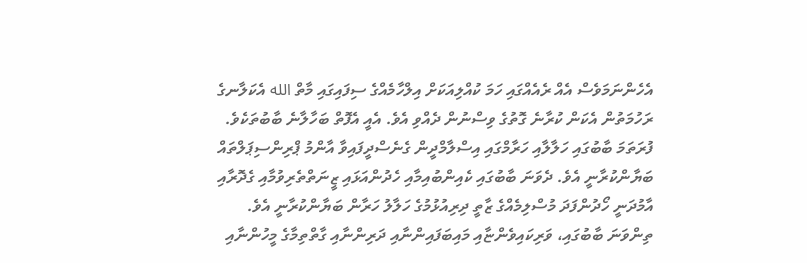އެހެންނަމަވެސް އެއް ރެއެއްގައި ހަމަ ކުއްލިއަކަށް އިލްހާމެއްގެ ސިފައިގައި މާތް الله އެކަލާނގެ ރަހުމަތުން އެކަން ކުރާނެ ގޮތުގެ ވިސްނުން ދެއްވި އެވެ. އެއީ އެފޮތް ބަހާލާނެ ބާބުތަކެވެ. ފުރަތަމަ ބާބުގައި ހަލާލާއި ހަރާމްގައި އިސްލާމްދީން ގެނެސްދީފައިވާ އާންމު ޕްރިންސިޕަލްތައް ބަޔާންކުރާނީ އެވެ. ދެވަނަ ބާބުގައި ކެއިންބުއިމާއި ހެދުންއަޅައި ޒީނަތްތެރިވުމާއި ގެދޮރާއި އާމުދަނީ ހޯދުންފަދަ މުސްލިމެއްގެ ޒާތީ ދިރިއުޅުމުގެ ހަލާލު ހަރާން ބަޔާންކުރާނީ އެވެ. ތިންވަނަ ބާބުގައި، ވަރިކައިވެންޏާއި މައިބަފައިންނާއި ދަރިންނާއި ގާތްތިމާގެ މީހުންނާއި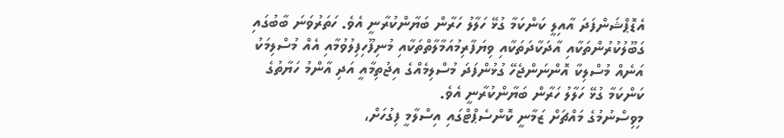އެޑޮޕްޝަންފަދަ އާއިލީ ކަންކަމާ ގުޅޭ ހަލާލު ހަރާން ބަޔާންކުރާނީ އެވެ. ހަތަރުވަނަ ބާބުގައި ގަބޫލުކުރުންތަކާއި އާދަކާދަތަކާއި ވިޔަފާރިމުއަމާލާތްތަކާއި މުނިފޫހިފިލުވުމާއި އެއް މުސްލިމަކު އަނެއް މުސްލިކާ އޮންނަންޖެހޭ ގުޅުންފަދަ މުސްލިމެއްގެ އިޖުތިމާއީ އަދި އާންމު ހަޔާތުގެ ކަންކަމާ ގުޅޭ ހަލާލު ހަރާން ބަޔާންކުރާނީ އެވެ.
މިވިސްނުމުގެ މައްޗަށް ޒަމާނީ ކޮންސެޕްޓްގައި އިސްލާމީ ފިގުހަށް،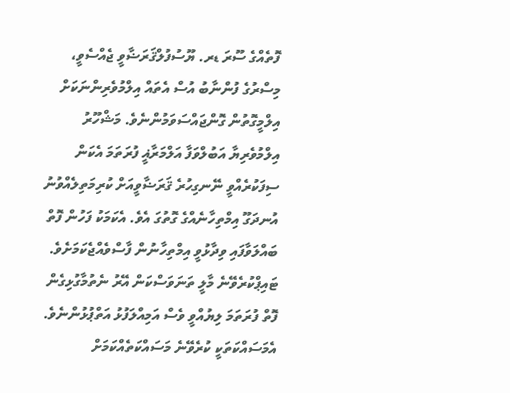ފޮތެއްގެ ސޫރަ ޑރ. ޔޫސުފުލްޤަރަޟާވީ ޖެއްސެވީ، މިސްރުގެ ފުންނާބު އުސް އެތައް އިލްމުވެރިންނަކަށް އިލްމީގޮތުން ގޮންޖައްސަވަމުންނެވެ. މަޝްހޫރު އިލްމުވެރިޔާ އަބުލްވަފާ އަލްމަރާޣީ ފުރަތަމަ އެކަން ސިފަކުރެއްވީ ނޭނގިހުރެ ޤަރަޟާވީއަށް ކުރިމަތިލެއްވުނު އުނދަގޫ އިމްތިހާނެއްގެ ގޮތުގަ އެވެ. އެކަމަކު ފަހުން ފޮތް ބައްލަވާފައި ވިދާޅުވީ އިމްތިހާނުން ފާސްވެއްޖެކަމަށެވެ. ޓައިޕްކުރެވޭނެ މާލީ ތަނަވަސްކަން އޭރު ނެތުމާގުޅިގެން ފޮތް ފުރަތަމަ ލިޔުއްވީ ވެސް އަމިއްލަފުޅު އަތްޕުޅުންނެވެ. އެމަސައްކަތަކީ ކުރެވޭނެ މަސައްކަތެއްކަމަށް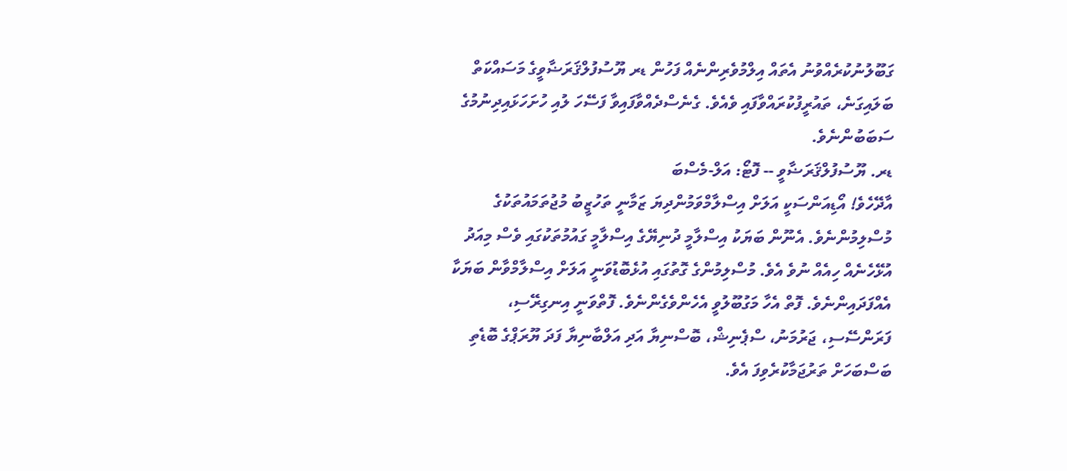ގަބޫލުނުކުރެއްވުނު އެތައް އިލްމުވެރިންނެއް ފަހުން ޑރ ޔޫސުފުލްޤަރަޟާވީގެ މަސައްކަތް ބަލައިގަނެ، ތައުރީފުކުރައްވާފައި ވެއެވެ. ގެނެސްދެއްވާފައިވާ ފަސޭހަ ލުއި ހުށަހަޅައިދިނުމުގެ ސަބަބުންނެވެ.
ޑރ. ޔޫސުފުލްޤަރަޟާވީ -- ފޮޓޯ: އަލް-މެސްބަ
އާދޭހެވެ! އޯޑިއަންސަކީ އަލަށް އިސްލާމްވަމުންދިޔަ ޒަމާނީ ތަހުޒީބު މުޖުތަމައުތަކުގެ މުސްލިމުންނެވެ. އެނޫން ބަޔަކު އިސްލާމީ ދުނިޔޭގެ އިސްލާމީ ގައުމުތަކުގައި ވެސް މިއަދު އުޅޭހެނެއް ހިއެއް ނުވެ އެވެ. މުސްލިމުންގެ ގޮތުގައި އުޅެބޮޑުވަނީ އަލަށް އިސްލާމްވާން ބަޔަކާ އެއްފަދައިންނެވެ. ފޮތް އެހާ މަގުބޫލުވީ އެހެންވެގެންނެވެ. ފޮތްވަނީ އިނގިރޭސި، ފަރަންސޭސި، ޖަރުމަނު، ސްޕެނިޝް، ބޮސްނިޔާ އަދި އަލްބާނިޔާ ފަދަ ޔޫރަޕްގެ ބޮޑެތި ބަސްބަހަށް ތަރުޖަމާކުރެވިފަ އެވެ.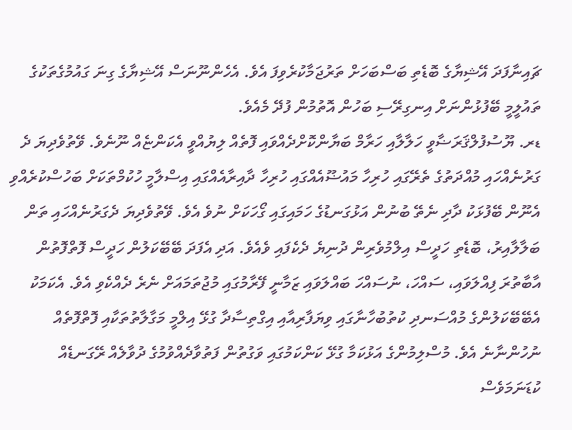ޗައިނާފަދަ އޭޝިޔާގެ ބޮޑެތި ބަސްބަހަށް ތަރުޖަމާކުރެވިފަ އެވެ. އެހެންނޫނަސް އޭޝިޔާގެ ގިނަ ގައުމުގެތަކުގެ ތައުލީމީ ބޭފުޅުންނަށް އިނގިރޭސި ބަހުން އޮތުމުން ފުދޭ މެއެވެ.
ޑރ. ޔޫސުފުލްޤަރަޟާވީ ހަލާލާއި ހަރާމް ބަޔާންކޮށްދެއްވައި ފޮތެއް ލިޔުއްވީ އެކަންޏެއް ނޫނެވެ. ވޭތުވެދިޔަ ދެ ގަރުނެއްހައި މުއްދަތުގެ ތެރޭގައި ހުރިހާ މައުޟޫއެއްގައި ހުރިހާ ދާއިރާއެއްގައި އިސްލާމީ ހުކުމްތަކަށް ބަހުސްކުރެއްވި އެނޫން ބޭފުޅަކު ދާދި ނެތޭ ބުނުން އަޅުގަނޑުގެ ހަމައިގައި ގޯހަކަށް ނުވެ އެވެ. ވޭތުވެދިޔަ ދެގަރުނެއްހައި ތަން ބަލާލާއިރު، ބޮޑެތި ހަދީސް އިލްމުވެރިން ދުނިޔެ ދެކެފައި ވެއެވެ. އަދި އެފަދަ ބޭބޭކަލުން ހަދީސް ފޮތްފޮތުން އާބާތުރަ ފިއްލަވައި، ސައްހަ، ނުސައްހަ ބައްލަވައި ޒަމާނީ ފޭރާމުގައި މުޖުތަމައަށް ނެރެ ދެއްކެވި އެވެ. އެކަމަކު އެބޭބޭކަލުންގެ މުއްސަނދި ކުތުބުހާނާގައި ވިޔަފާރިއާއި އިގްތިސާދާ ގުޅޭ އިލްމީ މަގާލާތުތަކާއި ފޮތްފޮތެއް ނުހުންނާނެ އެވެ. މުސްލިމުންގެ އަޅުކަމާ ގުޅޭ ކަންކަމުގައި ވަގުތުން ފަތުވާދެއްވުމުގެ ދުވާލެއް ރޭގަނޑެއް ކުޑަނަމަވެސް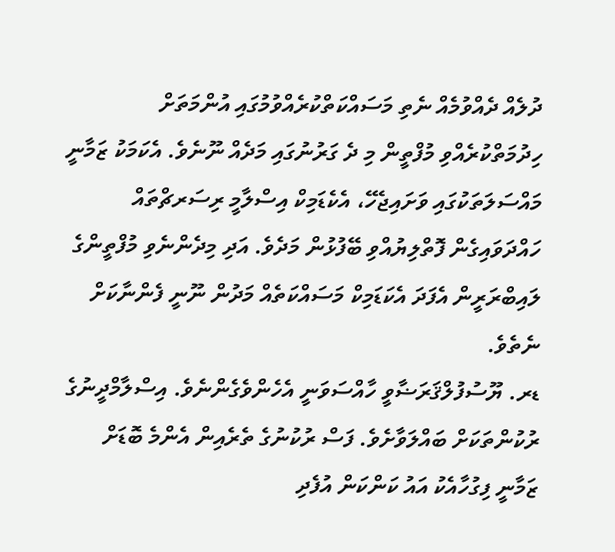ދުލެއް ދެއްވުމެއް ނެތި މަސައްކަތްކުރެއްވުމުގައި އުންމަތަށް ހިދުމަތްކުރެއްވި މުފްތީން މި ދެ ގަރުނުގައި މަދެއް ނޫނެވެ. އެކަމަކު ޒަމާނީ މައްސަލަތަކުގައި ވަށައިޖެހޭ، އެކެޑަމިކް އިސްލާމީ ރިސަރޗްތައް ހައްދަވައިގެން ފޮތްލިޔުއްވި ބޭފުޅުން މަދެވެ. އަދި މިދެންނެވި މުފްތީންގެ ލައިބްރަރީން އެފަދަ އެކަޑަމިކް މަސައްކަތެއް މަދުން ނޫނީ ފެންނާކަށް ނެތެވެ.
ޑރ. ޔޫސުފުލްޤަރަޟާވީ ހާއްސަވަނީ އެހެންވެގެންނެވެ. އިސްލާމްދީނުގެ ރުކުންތަކަށް ބައްލަވާށެވެ. ފަސް ރުކުނުގެ ތެރެއިން އެންމެ ބޮޑަށް ޒަމާނީ ފިގުހާއެކު އައު ކަންކަން އުފެދި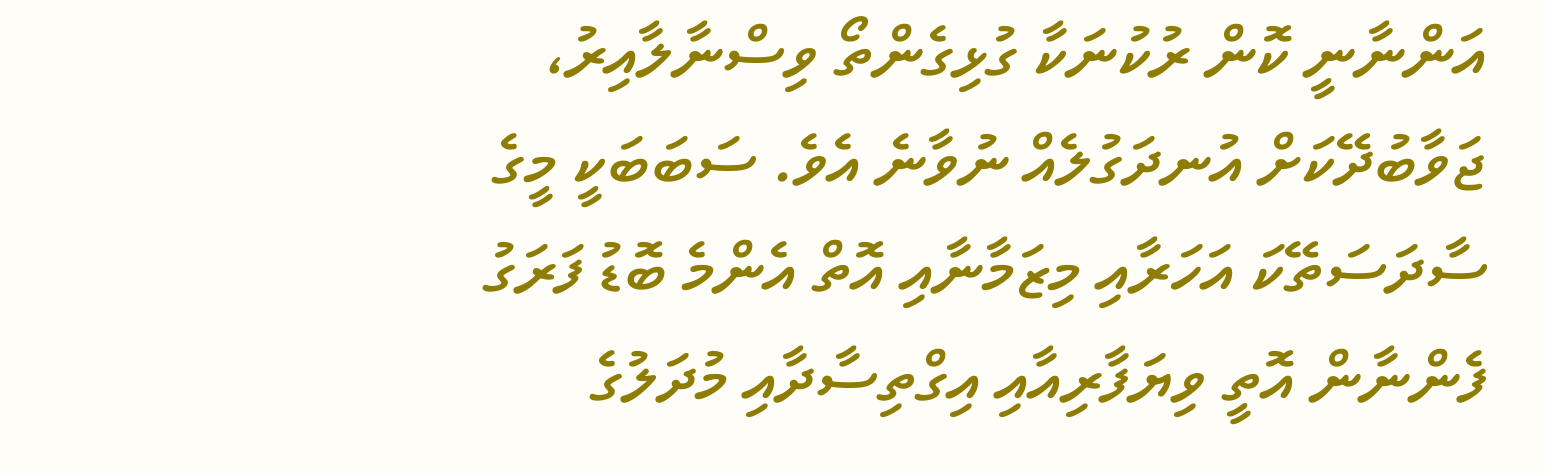އަންނާނީ ކޮން ރުކުނަކާ ގުޅިގެންތޯ ވިސްނާލާއިރު، ޖަވާބުދޭކަށް އުނދަގުލެއް ނުވާނެ އެވެ. ސަބަބަކީ މީގެ ސާދަސަތޭކަ އަހަރާއި މިޒަމާނާއި އޮތް އެންމެ ބޮޑު ފަރަގު ފެންނާން އޮތީ ވިޔަފާރިއާއި އިގްތިސާދާއި މުދަލުގެ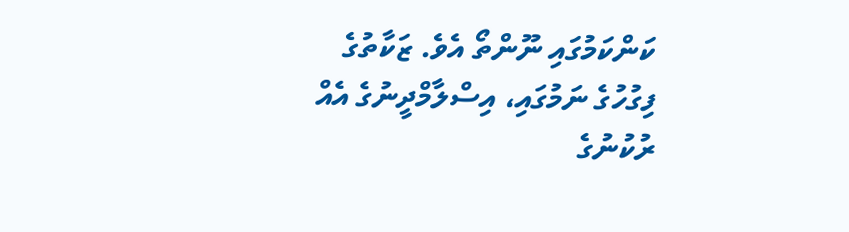ކަންކަމުގައި ނޫންތޯ އެވެ. ޒަކާތުގެ ފިގުހުގެ ނަމުގައި، އިސްލާމްދީނުގެ އެއް ރުކުނުގެ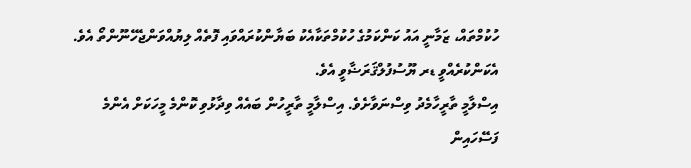ހުކުމްތައް، ޒަމާނީ އައު ކަންކަމުގެ ހުކުމްތަކާއެކު ބަޔާންކުރައްވައި ފޮތެއް ލިޔުއްވަންޖެހޭނޫންތޯ އެވެ. އެކަންކުރެއްވީ ޑރ ޔޫސުފުލްޤަރަޟާވީ އެވެ.
އިސްލާމީ ތާރީހާމެދު ވިސްނަވާށެވެ. އިސްލާމީ ތާރީހުން ބައެއް ވިދާޅުވި ކޮންމެ މީހަކަށް އެންމެ ފަސޭހައިން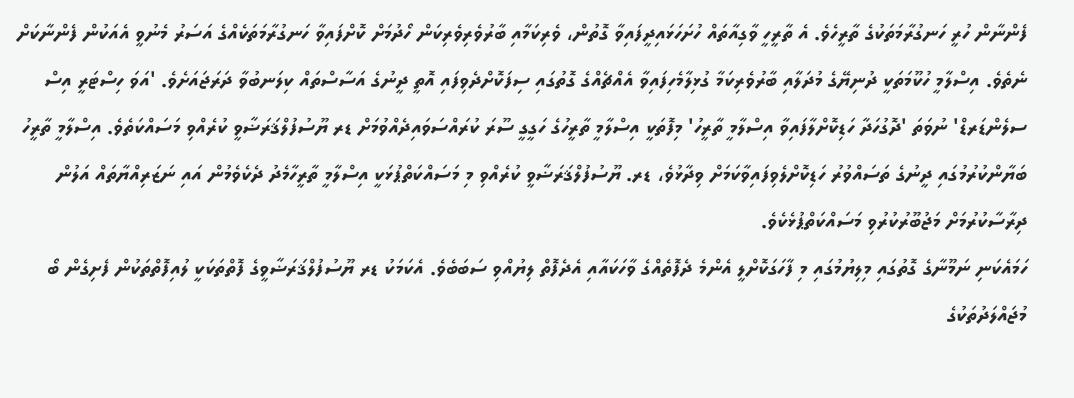ފެންނާން ހުރީ ހަނގުރާމަތަކުގެ ތާރީހެވެ. އެ ތާރީހީ ވާގިއާތައް ހުށަހަޅައިދީފައިވާ ގޮތުން، ވެރިކަމާއި ބާރުވެރިވެރިކަން ހޯދުމަށް ކޮށްފައިވާ ހަނގުރާމަތަކެއްގެ އަސަރު މެނުވީ އެއަކުން ފެންނާކަށް ނެތެވެ. އިސްލާމީ ހުކޫމަތަކީ ދުނިޔޭގެ މުދަލާއި ބާރުވެރިކަމާ ގުޅިލާމެހިފައިވާ އެއްޗެއްގެ ގޮތުގައި ސިފަކޮށްދެވިފައި އޮތީ ދީނުގެ އަސާސްތައް ކިލަނބުވާ ދަރަޖައަށެވެ. 'އަވަ ހިސްޓަރީ އިސް ސލެންޑަރޑް' ނުވަތަ 'ދޮގުހަދާ ހަޑިކޮށްލާފައިވާ އިސްލާމީ ތާރީހު' މިފޮތަކީ އިސްލާމީ ތާރީހުގެ ހަގީގީ ސޫރަ ކުރައްސަވައިދެއްވުމަށް ޑރ ޔޫސުފުލްޤަރަޟާވީ ކުރެއްވި މަސައްކަތެވެ. އިސްލާމީ ތާރީހު ބަޔާންކުރުމުގައި ދީނުގެ ތަސައްވުރު ހަޑިކޮށްލެވިފައިވާކަމަށް ވިދާޅުވެ، ޑރ. ޔޫސުފުލްޤަރަޟާވީ ކުރެއްވި މި މަސައްކަތްޕުޅަކީ އިސްލާމީ ތާރީހާމެދު ދެކެވެމުން އައި ނަޒަރިއްޔާތައް އަލުން ދިރާސާކުރުމަށް މަޖުބޫރުކުރުވި މަސައްކަތްޕުޅެކެވެ.
ހަމައެކަނި ނަމޫނާގެ ގޮތުގައި މިލިޔުމުގައި މި ފާހަގަކޮށްލީ އެންމެ ދެފޮތެއްގެ ވާހަކައާއި އެދެފޮތް ލިޔުއްވި ސަބަބެވެ. އެކަމަކު ޑރ ޔޫސުފުލްޤަރަޟާވީގެ ފޮތްތަކަކީ ލުއިފޮތްތަކުން ފެށިގެން ބޯ މުޖައްލަދުތަކުގެ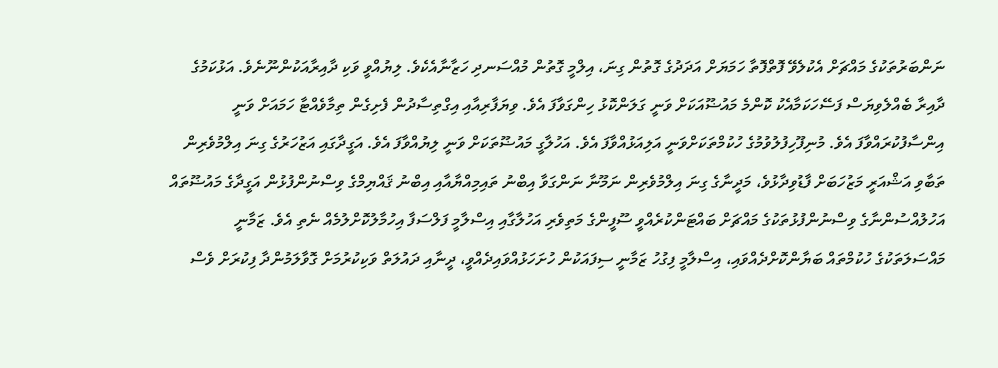ނަންބަރުތަކުގެ މައްޗަށް އެކުލެވޭ ފޮތްފޮތާ ހަމަޔަށް އަދަދުގެ ގޮތުން ގިނަ، އިލްމީ ގޮތުން މުއްސަނދި ހަޒާނާއެކެވެ. ލިޔުއްވީ ވަކި ދާއިރާއަކުންނޫނެވެ. އަޅުކަމުގެ ދާއިރާ ބެއްލެވިޔަސް ފަސޭހަކަމާއެކު ކޮންމެ މައުޟޫއަކަށް ވަނީ ގަލަންކޮޅު ހިންގަވާފަ އެވެ. ވިޔަފާރިއާއި އިގްތިސާދުން ފެށިގެން ތިމާވެއްޓާ ހަމައަށް ވަނީ އިންސާފުކުރައްވާފަ އެވެ. މުނިފޫހިފުލުވުމުގެ ހުކުމްތަކަށްވަނީ އަލިއަޅުއްވާފަ އެވެ. އަހުލާގީ މައުޟޫތަކަށް ވަނީ ލިޔުއްވާފަ އެވެ. އަގީދާގައި އަޒުހަރުގެ ގިނަ އިލްމުވެރިން ތަބާވި އަޝްއަރީ މަޒުހަބަށް ފާޑުވިދާޅުވެ، މަދީނާގެ ގިނަ އިލްމުވެރިން ނަމޫނާ ނަންގަވާ އިބްނު ތައިމިއްޔާއާއި އިބްނު ޤައްޔިމްގެ ވިސްނުންފުޅުން އަގީދާގެ މައުޟޫތައް އަހުލުއްސުންނާގެ ވިސްނުންފުޅުތަކުގެ މައްޗަށް ބައްޓަންކުރެއްވީ ސޫފީންގެ މަތިވެރި އަހުލާގާއި އިސްލާމީ ފަލްސަފާ އިހުމާލުކޮށްލުމެއް ނެތި އެވެ. ޒަމާނީ މައްސަލަތަކުގެ ހުކުމްތައް ބަޔާންކޮށްދެއްވައި، އިސްލާމީ ފިގުހު ޒަމާނީ ސިފައަކުން ހުށަހަޅުއްވައިދެއްވީ، ދީނާއި ދައުލަތް ވަކިކުރުމަށް ގޮވާލަމުންދާ ފިކުރަށް ވެސް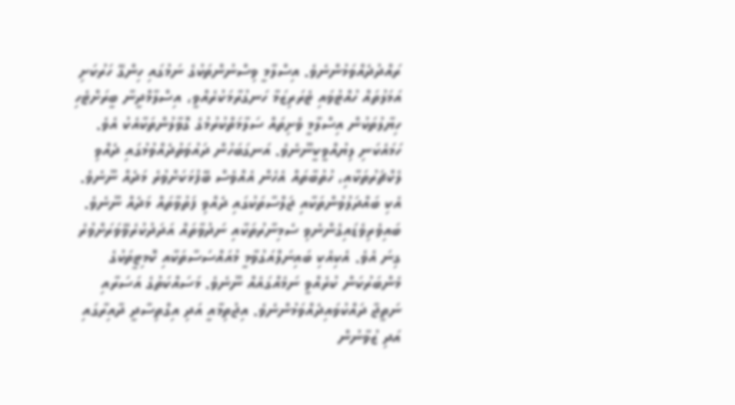ރައްދުދެއްވަމުންނެވެ. އިސްލާމީ ވިސްނުންތަކުގެ ނަމުގައި ހިންގޭ ހަރުކަށި އަމަލުތައް ހުއްޓުވައި ޓެރަރިޒަމާ ހަނގުރާމަކުރެއްވީ، އިސްލާމްދީނާ ބީރަށްޓެހި ހިޔާލުތަކުން އިސްލާމީ ވެށިތައް ސަލާމަތްކުރުމުގެ ގޮވާލުންތަކާއެކު އެވެ.
ހަމައެކަނި ލިޔުއްވީކީނޫނެވެ. އަނގަބަހުން ދައުވަތުދެއްވުމުގައި ދެއްވި ލެކްޗަރުތަކާއި، ހުތުބާތައް އެހެން އެއްވެސް ބޭފުޅަކަށްވުރެ މަދެއް ނޫނެވެ. އެކި ބައްދަލުވުންތަކާއި ޖަލްސާތަކުގައި ދެއްވި ފަތުވާތައް މަދެއް ނޫނެވެ. ބައިވެރިވެޑައިގެންނެވި ސެމިނާރުތަކާއި ނަދުވާތައް އަދަދުކުރެވޭވަރަށްވުރެ ގިނަ އެވެ. އެކިއެކި ބައިނަލްއަގުވާމީ މުއައްސަސާތަކާއި ކޮމިޓީތަކުގެ މެންބަރުކަން ކުރެއްވީ ނަމެއްގައެއް ނޫނެވެ. މަސައްކަތުގެ އަސަރާއި ނަތީޖާ ދައްކުވައިދެއްވަމުންނެވެ. އިޖުތިމާއީ އަދި އިގްތިސާދީ ދާއިރާގައި އަދި ޒުވާނުން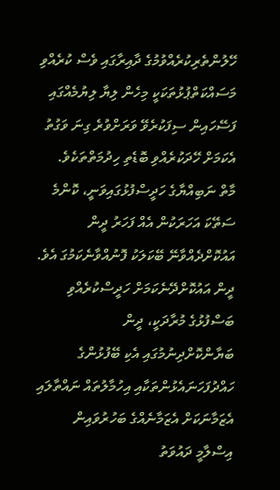ހޭލުންތެރިކުރެއްވުމުގެ ދާއިރާގައި ވެސް ކުރެއްވި މަސައްކަތްޕުޅުތަކަކީ މިހެން ލިޔާ ލިޔުމެއްގައި ފަސޭހައިން ސިފަކުރެވޭ ވަރަށްވުރެ ގިނަ ވަގުތު އެކަމަށް ހޭދަކުރެއްވި ބޮޑެތި ހިދުމަތްތަކެވެ.
މާތް ނަބިއްޔާގެ ހަދީސްފުޅުގައިވަނީ، ކޮންމެ ސަތޭކަ އަހަރަކުން އެއް ފަހަރު ދީން އައުކޮށްދެއްވާނޭ ބޭކަލަކު ފޮނުއްވާނެކަމުގަ އެވެ. ދީން އައުކޮށްދޭނެކަމަށް ހަދީސްކުރެއްވި ބަސްފުޅުގެ މުރާދަކީ، ދީން ބަޔާންކޮށްދިނުމުގައި އެކި ބޭފުޅުންގެ ހައްދުފަހަނައެޅުންތަކާއި އިހުމާލުތައް ނައްތާލައި އެޒަމާނަކަށް އެޒަމާނެއްގެ ބަހުރުވައިން އިސްލާމީ ދައުވަތު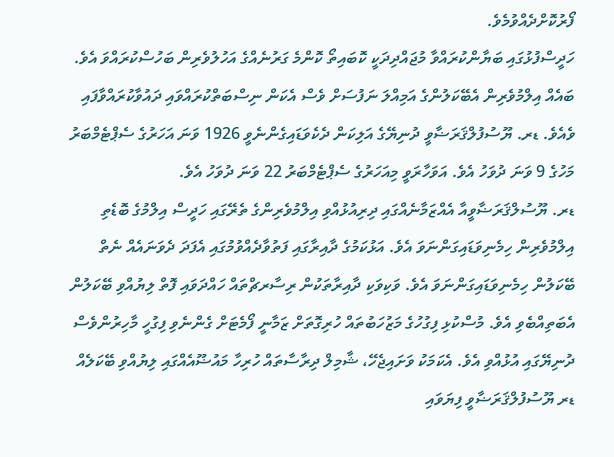ފޯރުކޮށްދެއްވުމެވެ.
ހަދީސްފުޅުގައި ބަޔާންކުރައްވާ މުޖައްދިދަކީ ކޮބައިތޯ ކޮންމެ ގަރުނެއްގެ އަހުލުވެރިން ބަހުސްކުރައްވަ އެވެ. ބައެއް އިލްމުވެރިން އެބޭކަލުންގެ އަމިއްލަ ނަފުސަށް ވެސް އެކަން ނިސްބަތްކުރައްވައި ދައުވާކުރައްވާފައި ވެއެވެ. ޑރ. ޔޫސުފުލްޤަރަޟާވީ ދުނިޔޭގެ އަލިކަން ދެކެވަޑައިގެންނެވީ 1926 ވަނަ އަހަރުގެ ސެޕްޓެމްބަރު މަހުގެ 9 ވަނަ ދުވަހު އެވެ. އަވަހާރަވީ މިއަހަރުގެ ސެޕްޓެމްބަރު 22 ވަނަ ދުވަހު އެވެ.
ޑރ. ޔޫސުލްޤަރަޟާވީއާ އެއްޒަމާނެއްގައި ދިރިއުޅުއްވި އިލްމުވެރިންގެ ތެރޭގައި ހަދީސް އިލްމުގެ ބޮޑެތި އިލްމުވެރިން ހިމެނިވަޑައިގަންނަވަ އެވެ. އަޅުކަމުގެ ދާއިރާގައި ފަތުވާދެއްވުމުގައި އެފަދަ ދެވަނައެއް ނެތް ބޭކަލުން ހިމެނިވަޑައިގަންނަވަ އެވެ. ވަކިވަކި ދާއިރާތަކުން ރިސާރޗްތައް ހައްދަވައި ފޮތް ލިޔުއްވި ބޭކަލުން އެބަތިއްބެވި އެވެ. މުސްކުޅި ފިގުހުގެ މަޒުހަބުތައް ހުރިގޮތަށް ޒަމާނީ ފޯމެޓަށް ގެންނެވި ފިގުހީ މާހިރުންވެސް ދުނިޔޭގައި އުޅުއްވި އެވެ. އެކަމަކު ވަށައިޖެހޭ، ޝާމިލް ދިރާސާތައް ހުރިހާ މައުޟޫއެއްގައި ލިޔުއްވި ބޭކަލެއް ޑރ ޔޫސުފުލްޤަރަޟާވީ ފިޔަވައި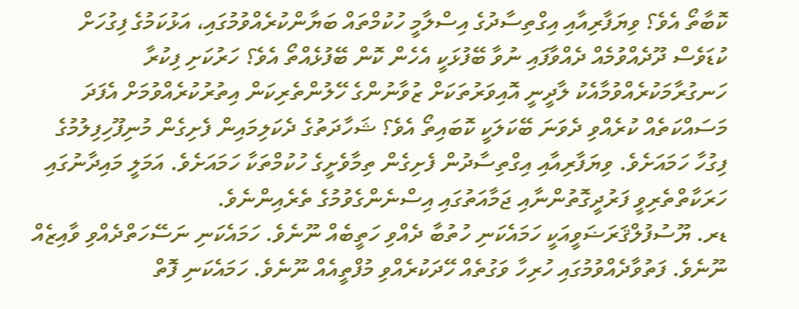ކޮބާތޯ އެވެ؟ ވިޔަފާރިއާއި އިގްތިސާދުގެ އިސްލާމީ ހުކުމްތައް ބަޔާންކުރެއްވުމުގައި، އަޅުކަމުގެ ފިގުހަށް ކުޑަވެސް ދޫދެއްވުމެއް ދެއްވާފައި ނުވާ ބޭފުޅަކީ އެހެން ކޮން ބޭފުޅެއްތޯ އެވެ؟ ހަރުކަށި ފިކުރާ ހަނގުރާމަކުރެއްވުމާއެކު ލާދީނީ އޮއިވަރުތަކަށް ޒުވާނުންގެ ހޭލުންތެރިކަން އިތުރުކުރެއްވުމަށް އެފަދަ މަސައްކަތެއް ކުރެއްވި ދެވަނަ ބޭކަލަކީ ކޮބައިތޯ އެވެ؟ ޝަހާދަތުގެ ދެކަލިމައިން ފެށިގެން މުނިފޫހިފިލުމުގެ ފިގުހާ ހަމައަށެވެ. ވިޔަފާރިއާއި އިގްތިސާދުން ފެށިގެން ތިމާވެށީގެ ހުކުމްތަކާ ހަމައަށެވެ. އަމަލީ މައިދާނުގައި ހަރަކާތްތެރިވީ ފަރުދީގޮތުންނާއި ޖަމާއަތުގައި އިސްނެންގެވުމުގެ ތެރެއިންނެވެ.
ޑރ. ޔޫސުފުލްޤަރަޟަވީއަކީ ހަމައެކަނި ހުތުބާ ދެއްވި ހަތީބެއް ނޫނެވެ. ހަމައެކަނި ނަސޭހަތްދެއްވި ވާއިޒެއް ނޫނެވެ. ފަތުވާދެއްވުމުގައި ހުރިހާ ވަގުތެއް ހޭދަކުރެއްވި މުފްތީއެއް ނޫނެވެ. ހަމައެކަނި ފޮތް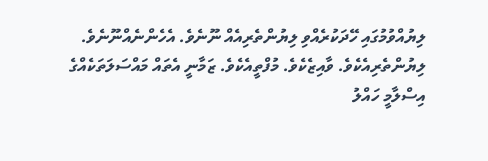ލިޔުއްވުމުގައި ހޭދަކުރެއްވި ލިޔުންތެރިއެއް ނޫނެވެ. އެހެންނެއްނޫނެވެ. ލިޔުންތެރިއެކެވެ. ވާއިޒެކެވެ. މުފްތީއެކެވެ. ޒަމާނީ އެތައް މައްސަލަތަކެއްގެ އިސްލާމީ ހައްލު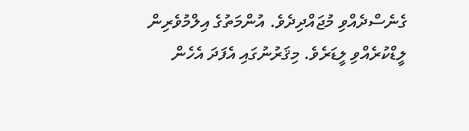ގެނެސްދެއްވި މުޖައްދިދެވެ. އުންމަތުގެ އިލްމުވެރިން ލީޑްކުރެއްވި ލީޑަރެވެ. މިޤަރުނުގައި އެފަދަ އެހެން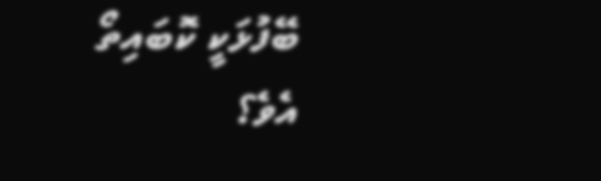ބޭފުޅަކީ ކޮބައިތޯ އެވެ؟